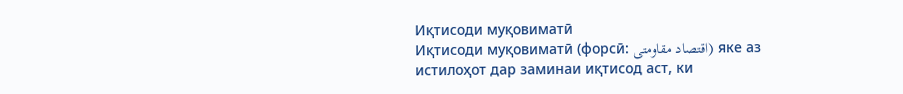Иқтисоди муқовиматӣ
Иқтисоди муқовиматӣ (форсӣ: اقتصاد مقاومتی) яке аз истилоҳот дар заминаи иқтисод аст, ки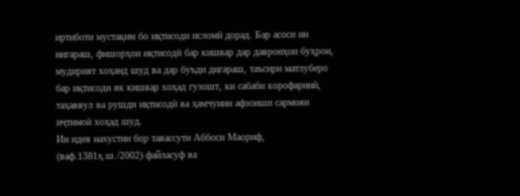иртиботи мустақим бо иқтисоди исломӣ дорад. Бар асоси ин нигараш, фишорҳои иқтисодӣ бар кишвар дар давронҳои буҳрон, мудирият хоҳанд шуд ва дар буъди дигараш, таъсири матлуберо бар иқтисоди як кишвар хоҳад гузошт, ки сабаби корофаринӣ, таҳаввул ва рушди иқтисодӣ ва ҳамчунин афзоиши сармояи иҷтимоӣ хоҳад шуд.
Ин идея нахустин бор тавассути Аббоси Маориф, (ваф.1381ҳ.ш./2002) файласуф ва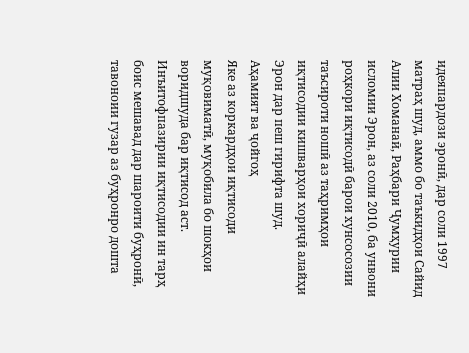идеяпардози эронӣ, дар соли 1997 матраҳ шуд, аммо бо таъкидҳои Сайид Алии Хоманаӣ, Раҳбари Ҷумҳурии исломии Эрон, аз соли 2010, ба унвони роҳкори иқтисодӣ барои хунсосозии таъсироти ношӣ аз таҳримҳои иқтисодии кишварҳои хориҷӣ алайҳи Эрон дар пеш гирифта шуд.
Аҳамият ва ҷойгоҳ
Яке аз коркардҳои иқтисоди муқовиматӣ, муқобила бо шокҳои воридшуда бар иқтисод аст. Инъитофпазирии иқтисодии ин тарҳ боис мешавад дар шароити буҳронӣ, тавоноии гузар аз буҳронро дошта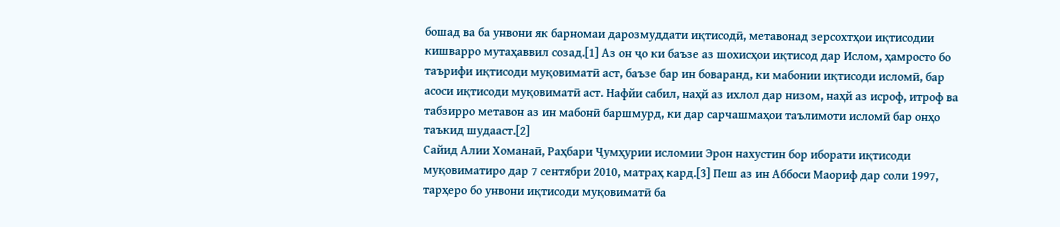бошад ва ба унвони як барномаи дарозмуддати иқтисодӣ, метавонад зерсохтҳои иқтисодии кишварро мутаҳаввил созад.[1] Аз он ҷо ки баъзе аз шохисҳои иқтисод дар Ислом, ҳамросто бо таърифи иқтисоди муқовиматӣ аст, баъзе бар ин боваранд, ки мабонии иқтисоди исломӣ, бар асоси иқтисоди муқовиматӣ аст. Нафйи сабил, наҳй аз ихлол дар низом, наҳй аз исроф, итроф ва табзирро метавон аз ин мабонӣ баршмурд, ки дар сарчашмаҳои таълимоти исломӣ бар онҳо таъкид шудааст.[2]
Сайид Алии Хоманаӣ, Раҳбари Ҷумҳурии исломии Эрон нахустин бор иборати иқтисоди муқовиматиро дар 7 сентябри 2010, матраҳ кард.[3] Пеш аз ин Аббоси Маориф дар соли 1997, тарҳеро бо унвони иқтисоди муқовиматӣ ба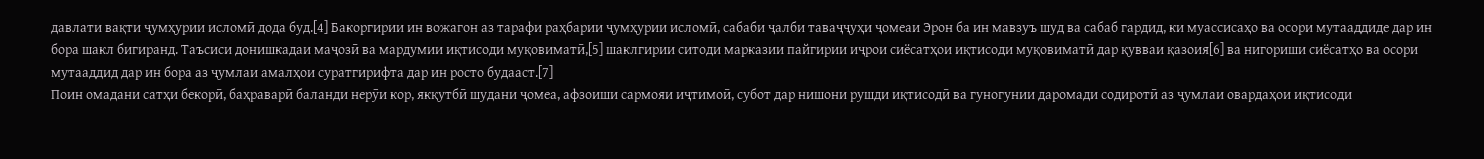давлати вақти ҷумҳурии исломӣ дода буд.[4] Бакоргирии ин вожагон аз тарафи раҳбарии ҷумҳурии исломӣ, сабаби ҷалби таваҷҷуҳи ҷомеаи Эрон ба ин мавзуъ шуд ва сабаб гардид, ки муассисаҳо ва осори мутааддиде дар ин бора шакл бигиранд. Таъсиси донишкадаи маҷозӣ ва мардумии иқтисоди муқовиматӣ,[5] шаклгирии ситоди марказии пайгирии иҷрои сиёсатҳои иқтисоди муқовиматӣ дар қувваи қазоия[6] ва нигориши сиёсатҳо ва осори мутааддид дар ин бора аз ҷумлаи амалҳои суратгирифта дар ин росто будааст.[7]
Поин омадани сатҳи бекорӣ, баҳраварӣ баланди нерӯи кор, якқутбӣ шудани ҷомеа, афзоиши сармояи иҷтимоӣ, субот дар нишони рушди иқтисодӣ ва гуногунии даромади содиротӣ аз ҷумлаи овардаҳои иқтисоди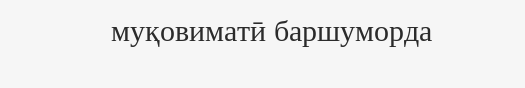муқовиматӣ баршуморда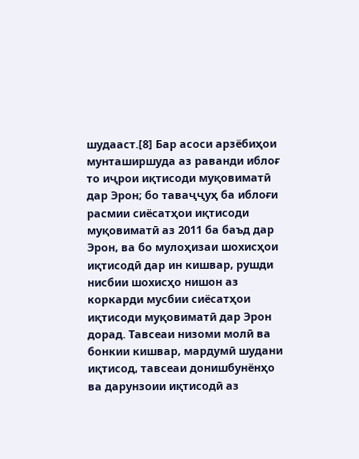шудааст.[8] Бар асоси арзёбиҳои мунташиршуда аз раванди иблоғ то иҷрои иқтисоди муқовиматӣ дар Эрон; бо таваҷҷуҳ ба иблоғи расмии сиёсатҳои иқтисоди муқовиматӣ аз 2011 ба баъд дар Эрон, ва бо мулоҳизаи шохисҳои иқтисодӣ дар ин кишвар, рушди нисбии шохисҳо нишон аз коркарди мусбии сиёсатҳои иқтисоди муқовиматӣ дар Эрон дорад. Тавсеаи низоми молӣ ва бонкии кишвар, мардумӣ шудани иқтисод, тавсеаи донишбунёнҳо ва дарунзоии иқтисодӣ аз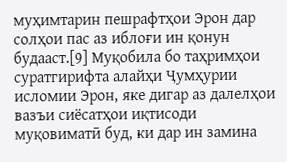муҳимтарин пешрафтҳои Эрон дар солҳои пас аз иблоғи ин қонун будааст.[9] Муқобила бо таҳримҳои суратгирифта алайҳи Ҷумҳурии исломии Эрон, яке дигар аз далелҳои вазъи сиёсатҳои иқтисоди муқовиматӣ буд, ки дар ин замина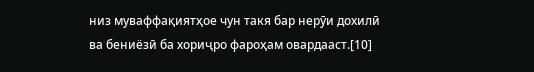низ муваффақиятҳое чун такя бар нерӯи дохилӣ ва бениёзӣ ба хориҷро фароҳам овардааст.[10]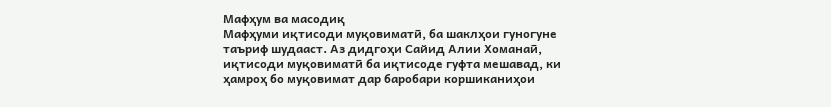Мафҳум ва масодиқ
Мафҳуми иқтисоди муқовиматӣ, ба шаклҳои гуногуне таъриф шудааст. Аз дидгоҳи Сайид Алии Хоманаӣ, иқтисоди муқовиматӣ ба иқтисоде гуфта мешавад, ки ҳамроҳ бо муқовимат дар баробари коршиканиҳои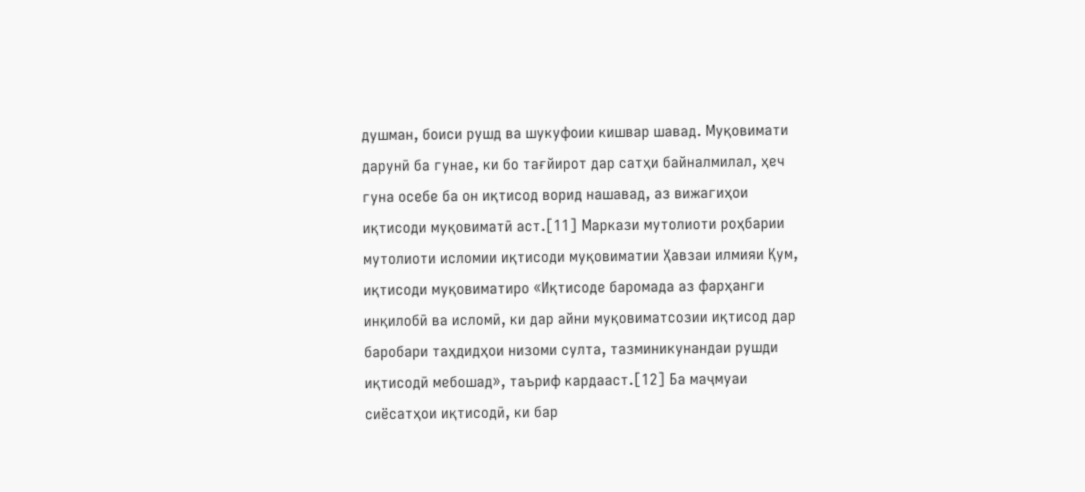душман, боиси рушд ва шукуфоии кишвар шавад. Муқовимати дарунӣ ба гунае, ки бо тағйирот дар сатҳи байналмилал, ҳеч гуна осебе ба он иқтисод ворид нашавад, аз вижагиҳои иқтисоди муқовиматӣ аст.[11] Маркази мутолиоти роҳбарии мутолиоти исломии иқтисоди муқовиматии Ҳавзаи илмияи Қум, иқтисоди муқовиматиро «Иқтисоде баромада аз фарҳанги инқилобӣ ва исломӣ, ки дар айни муқовиматсозии иқтисод дар баробари таҳдидҳои низоми султа, тазминикунандаи рушди иқтисодӣ мебошад», таъриф кардааст.[12] Ба маҷмуаи сиёсатҳои иқтисодӣ, ки бар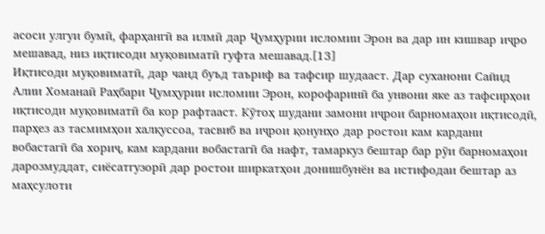асоси улгуи бумӣ, фарҳангӣ ва илмӣ дар Ҷумҳурии исломии Эрон ва дар ин кишвар иҷро мешавад, низ иқтисоди муқовиматӣ гуфта мешавад.[13]
Иқтисоди муқовиматӣ, дар чанд буъд таъриф ва тафсир шудааст. Дар суханони Сайид Алии Хоманаӣ Раҳбари Ҷумҳурии исломии Эрон, корофаринӣ ба унвони яке аз тафсирҳои иқтисоди муқовиматӣ ба кор рафтааст. Кӯтоҳ шудани замони иҷрои барномаҳои иқтисодӣ, парҳез аз тасмимҳои халқуссоа, тасвиб ва иҷрои қонунҳо дар ростои кам кардани вобастагӣ ба хориҷ, кам кардани вобастагӣ ба нафт, тамаркуз бештар бар рӯи барномаҳои дарозмуддат, сиёсатгузорӣ дар ростои ширкатҳои донишбунён ва истифодаи бештар аз маҳсулоти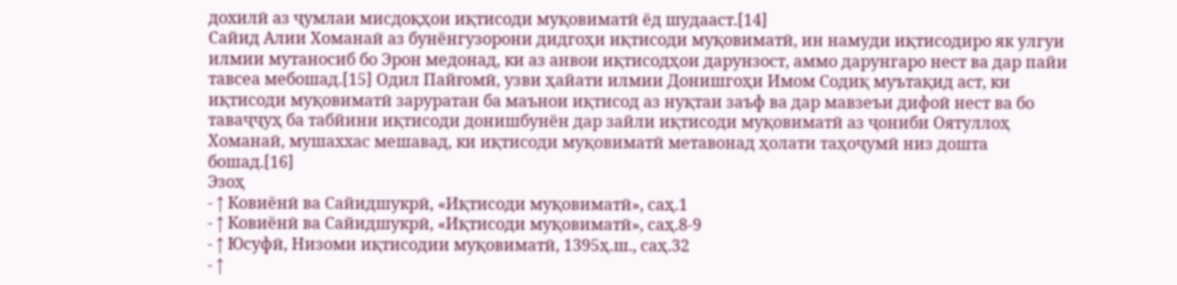дохилӣ аз ҷумлаи мисдоқҳои иқтисоди муқовиматӣ ёд шудааст.[14]
Сайид Алии Хоманаӣ аз бунёнгузорони дидгоҳи иқтисоди муқовиматӣ, ин намуди иқтисодиро як улгуи илмии мутаносиб бо Эрон медонад, ки аз анвои иқтисодҳои дарунзост, аммо дарунгаро нест ва дар пайи тавсеа мебошад.[15] Одил Пайғомӣ, узви ҳайати илмии Донишгоҳи Имом Содиқ муътақид аст, ки иқтисоди муқовиматӣ заруратан ба маънои иқтисод аз нуқтаи заъф ва дар мавзеъи дифоӣ нест ва бо таваҷҷуҳ ба табйини иқтисоди донишбунён дар зайли иқтисоди муқовиматӣ аз ҷониби Оятуллоҳ Хоманаӣ, мушаххас мешавад, ки иқтисоди муқовиматӣ метавонад ҳолати таҳоҷумӣ низ дошта бошад.[16]
Эзоҳ
- ↑ Ковиёнӣ ва Сайидшукрӣ, «Иқтисоди муқовиматӣ», саҳ.1
- ↑ Ковиёнӣ ва Сайидшукрӣ, «Иқтисоди муқовиматӣ», саҳ.8-9
- ↑ Юсуфӣ, Низоми иқтисодии муқовиматӣ, 1395ҳ.ш., саҳ.32
- ↑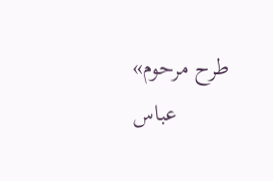«طرح مرحوم عباس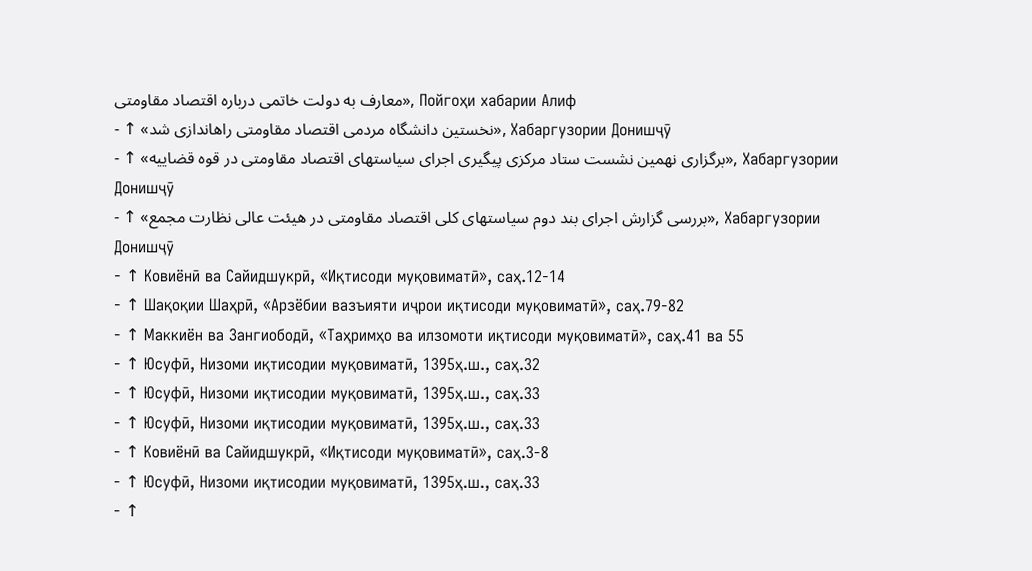معارف به دولت خاتمی درباره اقتصاد مقاومتی», Пойгоҳи хабарии Алиф
- ↑ «نخستین دانشگاه مردمی اقتصاد مقاومتی راهاندازی شد», Хабаргузории Донишҷӯ
- ↑ «برگزاری نهمین نشست ستاد مرکزی پیگیری اجرای سیاستهای اقتصاد مقاومتی در قوه قضاییه», Хабаргузории Донишҷӯ
- ↑ «بررسی گزارش اجرای بند دوم سیاستهای کلی اقتصاد مقاومتی در هیئت عالی نظارت مجمع», Хабаргузории Донишҷӯ
- ↑ Ковиёнӣ ва Сайидшукрӣ, «Иқтисоди муқовиматӣ», саҳ.12-14
- ↑ Шақоқии Шаҳрӣ, «Арзёбии вазъияти иҷрои иқтисоди муқовиматӣ», саҳ.79-82
- ↑ Маккиён ва Зангиободӣ, «Таҳримҳо ва илзомоти иқтисоди муқовиматӣ», саҳ.41 ва 55
- ↑ Юсуфӣ, Низоми иқтисодии муқовиматӣ, 1395ҳ.ш., саҳ.32
- ↑ Юсуфӣ, Низоми иқтисодии муқовиматӣ, 1395ҳ.ш., саҳ.33
- ↑ Юсуфӣ, Низоми иқтисодии муқовиматӣ, 1395ҳ.ш., саҳ.33
- ↑ Ковиёнӣ ва Сайидшукрӣ, «Иқтисоди муқовиматӣ», саҳ.3-8
- ↑ Юсуфӣ, Низоми иқтисодии муқовиматӣ, 1395ҳ.ш., саҳ.33
- ↑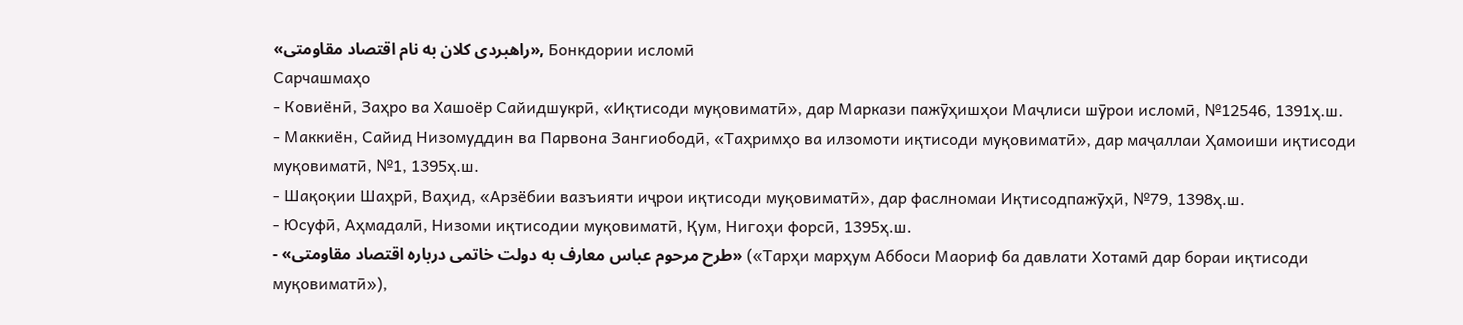«راهبردی کلان به نام اقتصاد مقاومتی», Бонкдории исломӣ
Сарчашмаҳо
- Ковиёнӣ, Заҳро ва Хашоёр Сайидшукрӣ, «Иқтисоди муқовиматӣ», дар Маркази пажӯҳишҳои Маҷлиси шӯрои исломӣ, №12546, 1391ҳ.ш.
- Маккиён, Сайид Низомуддин ва Парвона Зангиободӣ, «Таҳримҳо ва илзомоти иқтисоди муқовиматӣ», дар маҷаллаи Ҳамоиши иқтисоди муқовиматӣ, №1, 1395ҳ.ш.
- Шақоқии Шаҳрӣ, Ваҳид, «Арзёбии вазъияти иҷрои иқтисоди муқовиматӣ», дар фаслномаи Иқтисодпажӯҳӣ, №79, 1398ҳ.ш.
- Юсуфӣ, Аҳмадалӣ, Низоми иқтисодии муқовиматӣ, Қум, Нигоҳи форсӣ, 1395ҳ.ш.
- «طرح مرحوم عباس معارف به دولت خاتمی درباره اقتصاد مقاومتی» («Тарҳи марҳум Аббоси Маориф ба давлати Хотамӣ дар бораи иқтисоди муқовиматӣ»),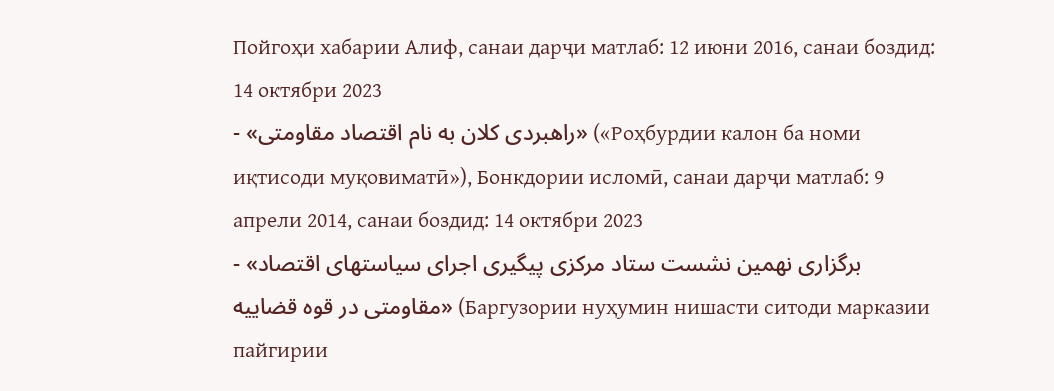Пойгоҳи хабарии Алиф, санаи дарҷи матлаб: 12 июни 2016, санаи боздид: 14 октябри 2023
- «راهبردی کلان به نام اقتصاد مقاومتی» («Роҳбурдии калон ба номи иқтисоди муқовиматӣ»), Бонкдории исломӣ, санаи дарҷи матлаб: 9 апрели 2014, санаи боздид: 14 октябри 2023
- «برگزاری نهمین نشست ستاد مرکزی پیگیری اجرای سیاستهای اقتصاد مقاومتی در قوه قضاییه» (Баргузории нуҳумин нишасти ситоди марказии пайгирии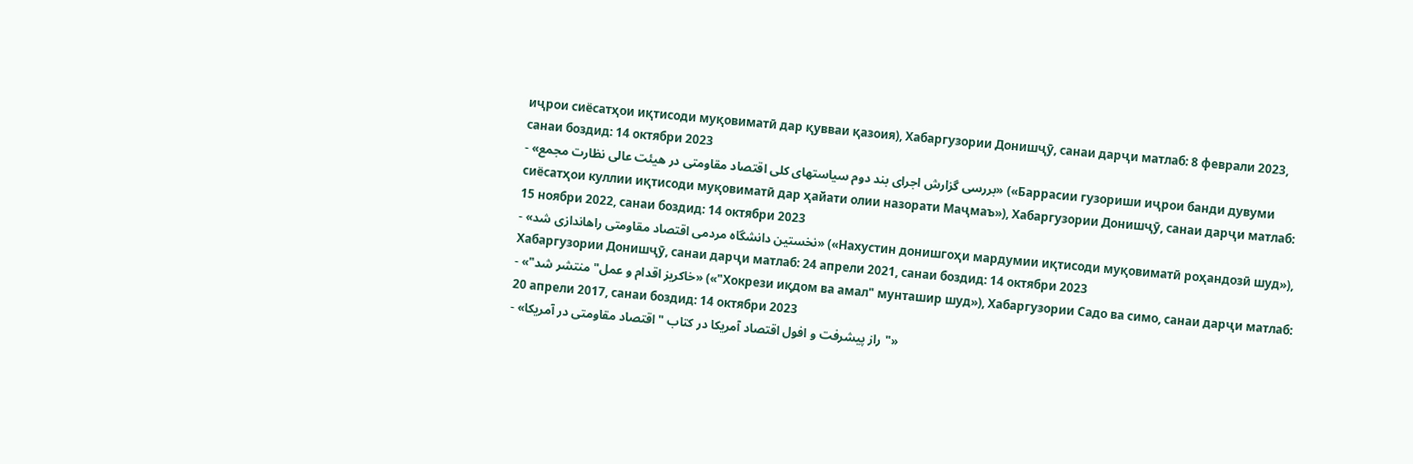иҷрои сиёсатҳои иқтисоди муқовиматӣ дар қувваи қазоия), Хабаргузории Донишҷӯ, санаи дарҷи матлаб: 8 феврали 2023, санаи боздид: 14 октябри 2023
- «بررسی گزارش اجرای بند دوم سیاستهای کلی اقتصاد مقاومتی در هیئت عالی نظارت مجمع» («Баррасии гузориши иҷрои банди дувуми сиёсатҳои куллии иқтисоди муқовиматӣ дар ҳайати олии назорати Маҷмаъ»), Хабаргузории Донишҷӯ, санаи дарҷи матлаб: 15 ноябри 2022, санаи боздид: 14 октябри 2023
- «نخستین دانشگاه مردمی اقتصاد مقاومتی راهاندازی شد» («Нахустин донишгоҳи мардумии иқтисоди муқовиматӣ роҳандозӣ шуд»), Хабаргузории Донишҷӯ, санаи дарҷи матлаб: 24 апрели 2021, санаи боздид: 14 октябри 2023
- «"خاکریز اقدام و عمل" منتشر شد» («"Хокрези иқдом ва амал" мунташир шуд»), Хабаргузории Садо ва симо, санаи дарҷи матлаб: 20 апрели 2017, санаи боздид: 14 октябри 2023
- «راز پیشرفت و افول اقتصاد آمریکا در کتاب "اقتصاد مقاومتی در آمریکا"»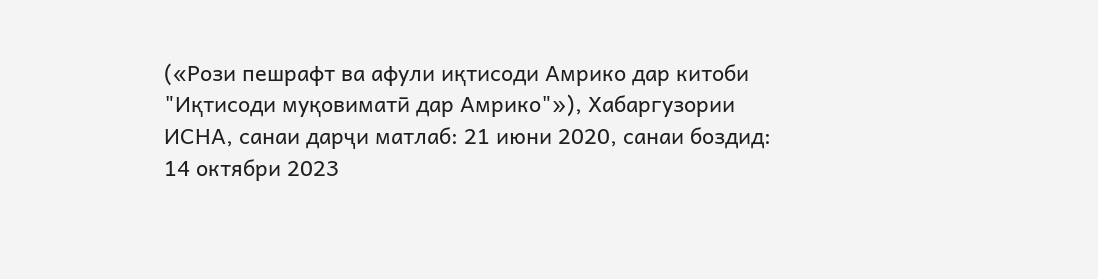(«Рози пешрафт ва афули иқтисоди Амрико дар китоби "Иқтисоди муқовиматӣ дар Амрико"»), Хабаргузории ИСНА, санаи дарҷи матлаб: 21 июни 2020, санаи боздид: 14 октябри 2023